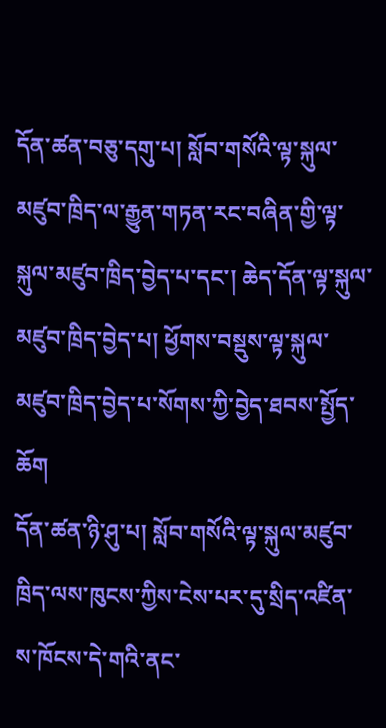དོན་ཚན་བཅུ་དགུ་པ། སློབ་གསོའི་ལྟ་སྐུལ་མཛུབ་ཁྲིད་ལ་རྒྱུན་གཏན་རང་བཞིན་གྱི་ལྟ་སྐུལ་མཛུབ་ཁྲིད་བྱེད་པ་དང་། ཆེད་དོན་ལྟ་སྐུལ་མཛུབ་ཁྲིད་བྱེད་པ། ཕྱོགས་བསྡུས་ལྟ་སྐུལ་མཛུབ་ཁྲིད་བྱེད་པ་སོགས་ཀྱི་བྱེད་ཐབས་སྤྱོད་ཆོག
དོན་ཚན་ཉི་ཤུ་པ། སློབ་གསོའི་ལྟ་སྐུལ་མཛུབ་ཁྲིད་ལས་ཁུངས་ཀྱིས་ངེས་པར་དུ་སྲིད་འཛིན་ས་ཁོངས་དེ་གའི་ནང་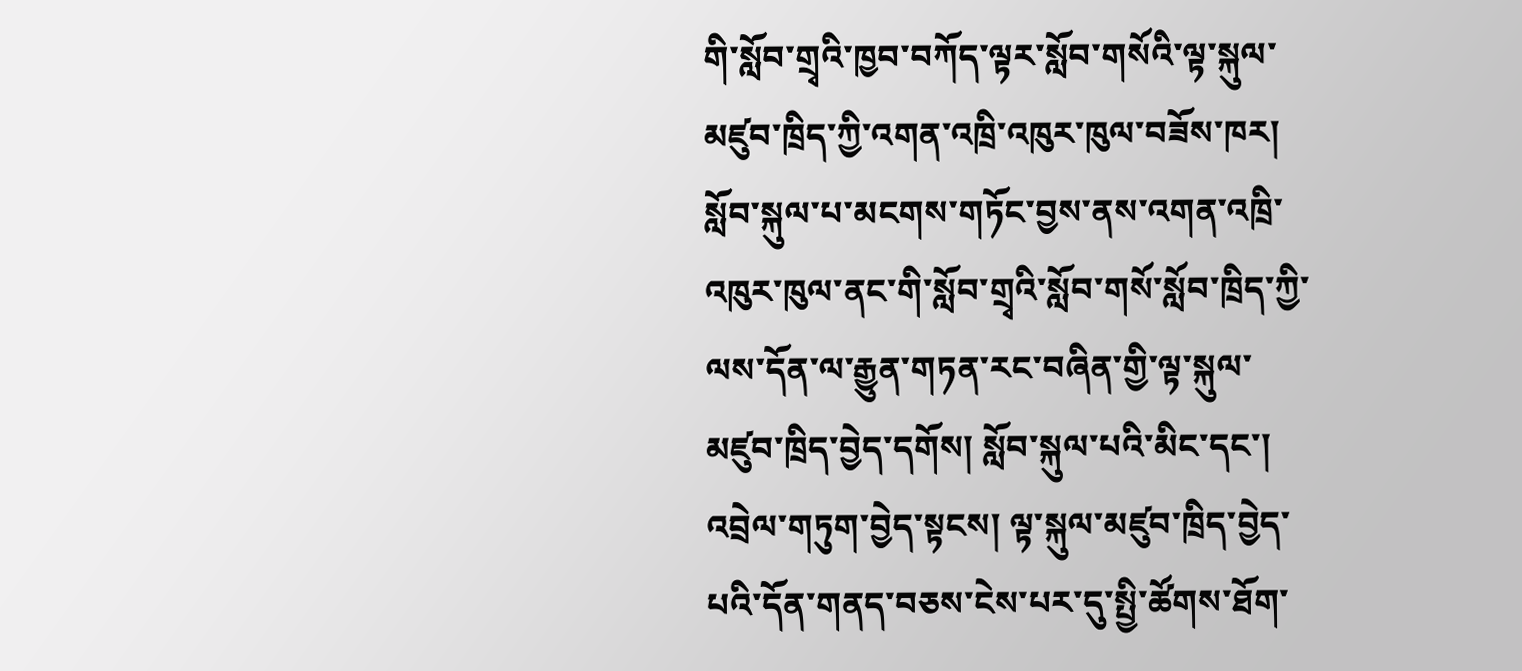གི་སློབ་གྲྭའི་ཁྱབ་བཀོད་ལྟར་སློབ་གསོའི་ལྟ་སྐུལ་མཛུབ་ཁྲིད་ཀྱི་འགན་འཁྲི་འཁུར་ཁུལ་བཟོས་ཁར། སློབ་སྐུལ་པ་མངགས་གཏོང་བྱས་ནས་འགན་འཁྲི་འཁུར་ཁུལ་ནང་གི་སློབ་གྲྭའི་སློབ་གསོ་སློབ་ཁྲིད་ཀྱི་ལས་དོན་ལ་རྒྱུན་གཏན་རང་བཞིན་གྱི་ལྟ་སྐུལ་མཛུབ་ཁྲིད་བྱེད་དགོས། སློབ་སྐུལ་པའི་མིང་དང་། འབྲེལ་གཏུག་བྱེད་སྟངས། ལྟ་སྐུལ་མཛུབ་ཁྲིད་བྱེད་པའི་དོན་གནད་བཅས་ངེས་པར་དུ་སྤྱི་ཚོགས་ཐོག་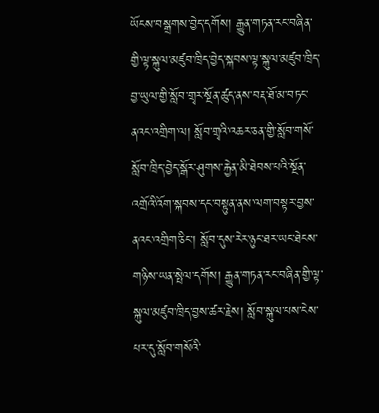ཡོངས་བསྒྲགས་བྱེད་དགོས། རྒྱུན་གཏན་རང་བཞིན་གྱི་ལྟ་སྐུལ་མཛུབ་ཁྲིད་བྱེད་སྐབས་ལྟ་སྐུལ་མཛུབ་ཁྲིད་བྱ་ཡུལ་གྱི་སློབ་གྲྭར་སྔོན་ཚུད་ནས་བརྡ་ཐོ་མ་བཏང་ནའང་འགྲིག་ལ། སློབ་གྲྭའི་འཆར་ཅན་གྱི་སློབ་གསོ་སློབ་ཁྲིད་བྱེད་སྒོར་ཤུགས་རྐྱེན་མི་ཐེབས་པའི་སྔོན་འགྲོའི་འོག་སྐབས་དང་བསྟུན་ནས་ལག་བསྟར་བྱས་ནའང་འགྲིག་ཅིང་། སློབ་དུས་རེར་ཉུང་ཐར་ཡང་ཐེངས་གཉིས་ཡན་སྤེལ་དགོས། རྒྱུན་གཏན་རང་བཞིན་གྱི་ལྟ་སྐུལ་མཛུབ་ཁྲིད་བྱས་ཚར་རྗེས། སློབ་སྐུལ་པས་ངེས་པར་དུ་སློབ་གསོའི་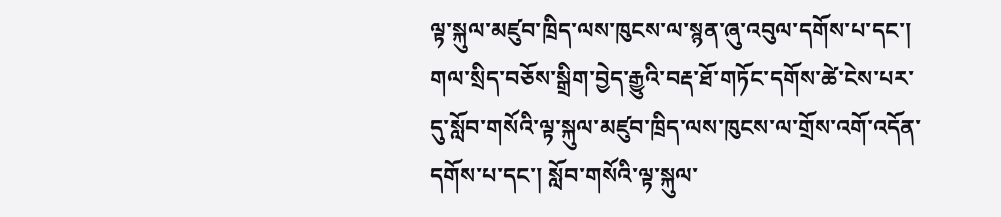ལྟ་སྐུལ་མཛུབ་ཁྲིད་ལས་ཁུངས་ལ་སྙན་ཞུ་འབུལ་དགོས་པ་དང་། གལ་སྲིད་བཅོས་སྒྲིག་བྱེད་རྒྱུའི་བརྡ་ཐོ་གཏོང་དགོས་ཚེ་ངེས་པར་དུ་སློབ་གསོའི་ལྟ་སྐུལ་མཛུབ་ཁྲིད་ལས་ཁུངས་ལ་གྲོས་འགོ་འདོན་དགོས་པ་དང་། སློབ་གསོའི་ལྟ་སྐུལ་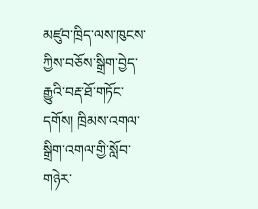མཛུབ་ཁྲིད་ལས་ཁུངས་ཀྱིས་བཅོས་སྒྲིག་བྱེད་རྒྱུའི་བརྡ་ཐོ་གཏོང་དགོས། ཁྲིམས་འགལ་སྒྲིག་འགལ་གྱི་སློབ་གཉེར་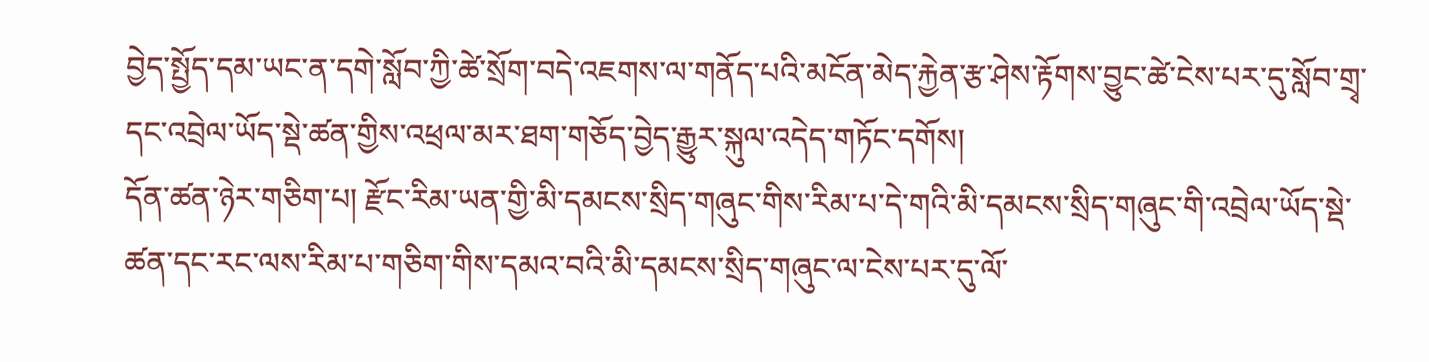བྱེད་སྤྱོད་དམ་ཡང་ན་དགེ་སློབ་ཀྱི་ཚེ་སྲོག་བདེ་འཇགས་ལ་གནོད་པའི་མངོན་མེད་རྐྱེན་རྩ་ཤེས་རྟོགས་བྱུང་ཚེ་ངེས་པར་དུ་སློབ་གྲྭ་དང་འབྲེལ་ཡོད་སྡེ་ཚན་གྱིས་འཕྲལ་མར་ཐག་གཅོད་བྱེད་རྒྱུར་སྐུལ་འདེད་གཏོང་དགོས།
དོན་ཚན་ཉེར་གཅིག་པ། རྫོང་རིམ་ཡན་གྱི་མི་དམངས་སྲིད་གཞུང་གིས་རིམ་པ་དེ་གའི་མི་དམངས་སྲིད་གཞུང་གི་འབྲེལ་ཡོད་སྡེ་ཚན་དང་རང་ལས་རིམ་པ་གཅིག་གིས་དམའ་བའི་མི་དམངས་སྲིད་གཞུང་ལ་ངེས་པར་དུ་ལོ་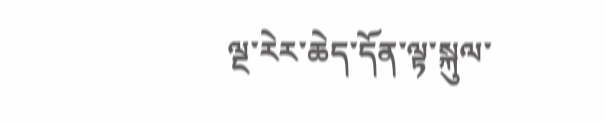ལྔ་རེར་ཆེད་དོན་ལྟ་སྐུལ་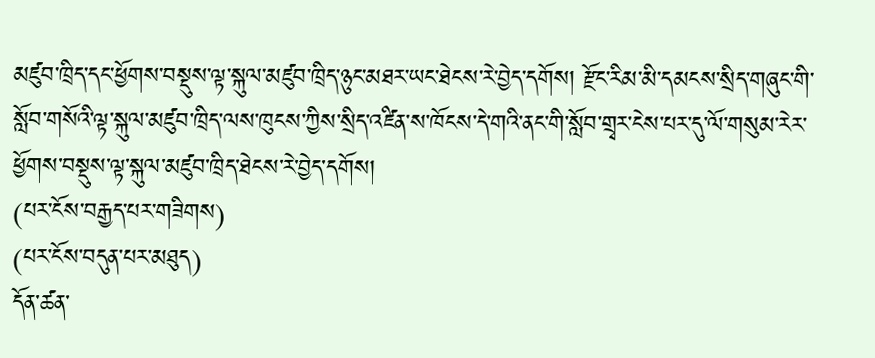མཛུབ་ཁྲིད་དང་ཕྱོགས་བསྡུས་ལྟ་སྐུལ་མཛུབ་ཁྲིད་ཉུང་མཐར་ཡང་ཐེངས་རེ་བྱེད་དགོས། རྫོང་རིམ་མི་དམངས་སྲིད་གཞུང་གི་སློབ་གསོའི་ལྟ་སྐུལ་མཛུབ་ཁྲིད་ལས་ཁུངས་ཀྱིས་སྲིད་འཛིན་ས་ཁོངས་དེ་གའི་ནང་གི་སློབ་གྲྭར་ངེས་པར་དུ་ལོ་གསུམ་རེར་ཕྱོགས་བསྡུས་ལྟ་སྐུལ་མཛུབ་ཁྲིད་ཐེངས་རེ་བྱེད་དགོས།
(པར་ངོས་བརྒྱད་པར་གཟིགས)
(པར་ངོས་བདུན་པར་མཐུད)
དོན་ཚན་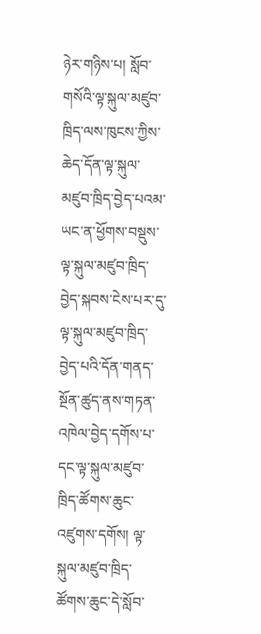ཉེར་གཉིས་པ། སློབ་གསོའི་ལྟ་སྐུལ་མཛུབ་ཁྲིད་ལས་ཁུངས་ཀྱིས་ཆེད་དོན་ལྟ་སྐུལ་མཛུབ་ཁྲིད་བྱེད་པའམ་ཡང་ན་ཕྱོགས་བསྡུས་ལྟ་སྐུལ་མཛུབ་ཁྲིད་བྱེད་སྐབས་ངེས་པར་དུ་ལྟ་སྐུལ་མཛུབ་ཁྲིད་བྱེད་པའི་དོན་གནད་སྔོན་ཚུད་ནས་གཏན་འཁེལ་བྱེད་དགོས་པ་དང་ལྟ་སྐུལ་མཛུབ་ཁྲིད་ཚོགས་ཆུང་འཛུགས་དགོས། ལྟ་སྐུལ་མཛུབ་ཁྲིད་ཚོགས་ཆུང་དེ་སློབ་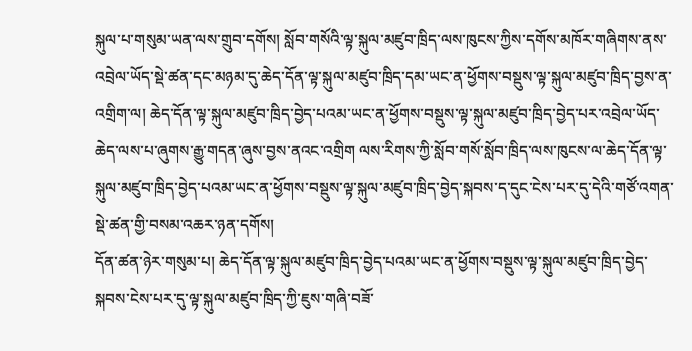སྐུལ་པ་གསུམ་ཡན་ལས་གྲུབ་དགོས། སློབ་གསོའི་ལྟ་སྐུལ་མཛུབ་ཁྲིད་ལས་ཁུངས་ཀྱིས་དགོས་མཁོར་གཞིགས་ནས་འབྲེལ་ཡོད་སྡེ་ཚན་དང་མཉམ་དུ་ཆེད་དོན་ལྟ་སྐུལ་མཛུབ་ཁྲིད་དམ་ཡང་ན་ཕྱོགས་བསྡུས་ལྟ་སྐུལ་མཛུབ་ཁྲིད་བྱས་ན་འགྲིག་ལ། ཆེད་དོན་ལྟ་སྐུལ་མཛུབ་ཁྲིད་བྱེད་པའམ་ཡང་ན་ཕྱོགས་བསྡུས་ལྟ་སྐུལ་མཛུབ་ཁྲིད་བྱེད་པར་འབྲེལ་ཡོད་ཆེད་ལས་པ་ཞུགས་རྒྱུ་གདན་ཞུས་བྱས་ནའང་འགྲིག ལས་རིགས་ཀྱི་སློབ་གསོ་སློབ་ཁྲིད་ལས་ཁུངས་ལ་ཆེད་དོན་ལྟ་སྐུལ་མཛུབ་ཁྲིད་བྱེད་པའམ་ཡང་ན་ཕྱོགས་བསྡུས་ལྟ་སྐུལ་མཛུབ་ཁྲིད་བྱེད་སྐབས་ད་དུང་ངེས་པར་དུ་དེའི་གཙོ་འགན་སྡེ་ཚན་གྱི་བསམ་འཆར་ཉན་དགོས།
དོན་ཚན་ཉེར་གསུམ་པ། ཆེད་དོན་ལྟ་སྐུལ་མཛུབ་ཁྲིད་བྱེད་པའམ་ཡང་ན་ཕྱོགས་བསྡུས་ལྟ་སྐུལ་མཛུབ་ཁྲིད་བྱེད་སྐབས་ངེས་པར་དུ་ལྟ་སྐུལ་མཛུབ་ཁྲིད་ཀྱི་ཇུས་གཞི་བཟོ་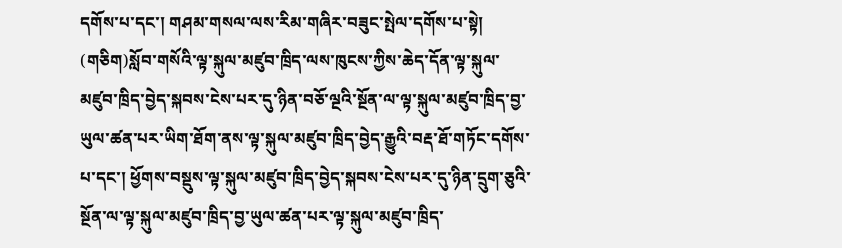དགོས་པ་དང་། གཤམ་གསལ་ལས་རིམ་གཞིར་བཟུང་སྤེལ་དགོས་པ་སྟེ། (གཅིག)སློབ་གསོའི་ལྟ་སྐུལ་མཛུབ་ཁྲིད་ལས་ཁུངས་ཀྱིས་ཆེད་དོན་ལྟ་སྐུལ་མཛུབ་ཁྲིད་བྱེད་སྐབས་ངེས་པར་དུ་ཉིན་བཅོ་ལྔའི་སྔོན་ལ་ལྟ་སྐུལ་མཛུབ་ཁྲིད་བྱ་ཡུལ་ཚན་པར་ཡིག་ཐོག་ནས་ལྟ་སྐུལ་མཛུབ་ཁྲིད་བྱེད་རྒྱུའི་བརྡ་ཐོ་གཏོང་དགོས་པ་དང་། ཕྱོགས་བསྡུས་ལྟ་སྐུལ་མཛུབ་ཁྲིད་བྱེད་སྐབས་ངེས་པར་དུ་ཉིན་དྲུག་ཅུའི་སྔོན་ལ་ལྟ་སྐུལ་མཛུབ་ཁྲིད་བྱ་ཡུལ་ཚན་པར་ལྟ་སྐུལ་མཛུབ་ཁྲིད་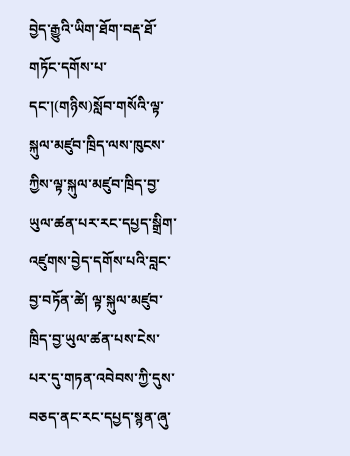བྱེད་རྒྱུའི་ཡིག་ཐོག་བརྡ་ཐོ་གཏོང་དགོས་པ་དང་།(གཉིས)སློབ་གསོའི་ལྟ་སྐུལ་མཛུབ་ཁྲིད་ལས་ཁུངས་ཀྱིས་ལྟ་སྐུལ་མཛུབ་ཁྲིད་བྱ་ཡུལ་ཚན་པར་རང་དཔྱད་སྒྲིག་འཛུགས་བྱེད་དགོས་པའི་བླང་བྱ་བཏོན་ཚེ། ལྟ་སྐུལ་མཛུབ་ཁྲིད་བྱ་ཡུལ་ཚན་པས་ངེས་པར་དུ་གཏན་འབེབས་ཀྱི་དུས་བཅད་ནང་རང་དཔྱད་སྙན་ཞུ་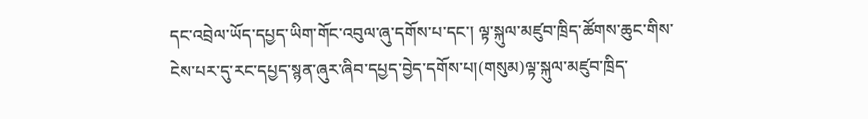དང་འབྲེལ་ཡོད་དཔྱད་ཡིག་གོང་འབུལ་ཞུ་དགོས་པ་དང་། ལྟ་སྐུལ་མཛུབ་ཁྲིད་ཚོགས་ཆུང་གིས་ངེས་པར་དུ་རང་དཔྱད་སྙན་ཞུར་ཞིབ་དཔྱད་བྱེད་དགོས་པ།(གསུམ)ལྟ་སྐུལ་མཛུབ་ཁྲིད་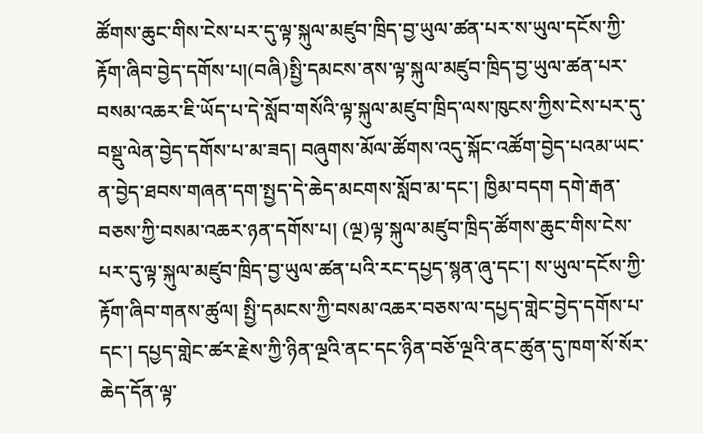ཚོགས་ཆུང་གིས་ངེས་པར་དུ་ལྟ་སྐུལ་མཛུབ་ཁྲིད་བྱ་ཡུལ་ཚན་པར་ས་ཡུལ་དངོས་ཀྱི་རྟོག་ཞིབ་བྱེད་དགོས་པ།(བཞི)སྤྱི་དམངས་ནས་ལྟ་སྐུལ་མཛུབ་ཁྲིད་བྱ་ཡུལ་ཚན་པར་བསམ་འཆར་ཇི་ཡོད་པ་དེ་སློབ་གསོའི་ལྟ་སྐུལ་མཛུབ་ཁྲིད་ལས་ཁུངས་ཀྱིས་ངེས་པར་དུ་བསྡུ་ལེན་བྱེད་དགོས་པ་མ་ཟད། བཞུགས་མོལ་ཚོགས་འདུ་སྐོང་འཚོག་བྱེད་པའམ་ཡང་ན་བྱེད་ཐབས་གཞན་དག་སྤྱད་དེ་ཆེད་མངགས་སློབ་མ་དང་། ཁྱིམ་བདག དགེ་རྒན་བཅས་ཀྱི་བསམ་འཆར་ཉན་དགོས་པ། (ལྔ)ལྟ་སྐུལ་མཛུབ་ཁྲིད་ཚོགས་ཆུང་གིས་ངེས་པར་དུ་ལྟ་སྐུལ་མཛུབ་ཁྲིད་བྱ་ཡུལ་ཚན་པའི་རང་དཔྱད་སྙན་ཞུ་དང་། ས་ཡུལ་དངོས་ཀྱི་རྟོག་ཞིབ་གནས་ཚུལ། སྤྱི་དམངས་ཀྱི་བསམ་འཆར་བཅས་ལ་དཔྱད་གླེང་བྱེད་དགོས་པ་དང་། དཔྱད་གླེང་ཚར་རྗེས་ཀྱི་ཉིན་ལྔའི་ནང་དང་ཉིན་བཅོ་ལྔའི་ནང་ཚུན་དུ་ཁག་སོ་སོར་ཆེད་དོན་ལྟ་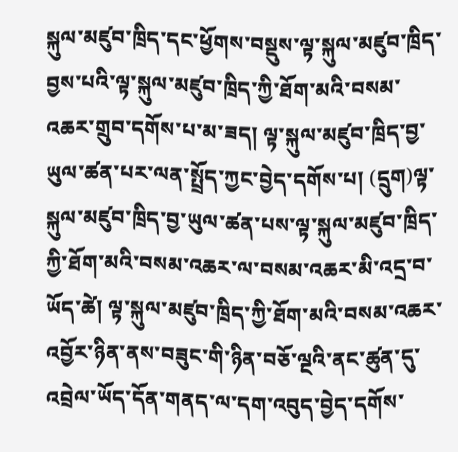སྐུལ་མཛུབ་ཁྲིད་དང་ཕྱོགས་བསྡུས་ལྟ་སྐུལ་མཛུབ་ཁྲིད་བྱས་པའི་ལྟ་སྐུལ་མཛུབ་ཁྲིད་ཀྱི་ཐོག་མའི་བསམ་འཆར་གྲུབ་དགོས་པ་མ་ཟད། ལྟ་སྐུལ་མཛུབ་ཁྲིད་བྱ་ཡུལ་ཚན་པར་ལན་སྤྲོད་ཀྱང་བྱེད་དགོས་པ། (དྲུག)ལྟ་སྐུལ་མཛུབ་ཁྲིད་བྱ་ཡུལ་ཚན་པས་ལྟ་སྐུལ་མཛུབ་ཁྲིད་ཀྱི་ཐོག་མའི་བསམ་འཆར་ལ་བསམ་འཆར་མི་འདྲ་བ་ཡོད་ཚེ། ལྟ་སྐུལ་མཛུབ་ཁྲིད་ཀྱི་ཐོག་མའི་བསམ་འཆར་འབྱོར་ཉིན་ནས་བཟུང་གི་ཉིན་བཅོ་ལྔའི་ནང་ཚུན་དུ་འབྲེལ་ཡོད་དོན་གནད་ལ་དག་འབུད་བྱེད་དགོས་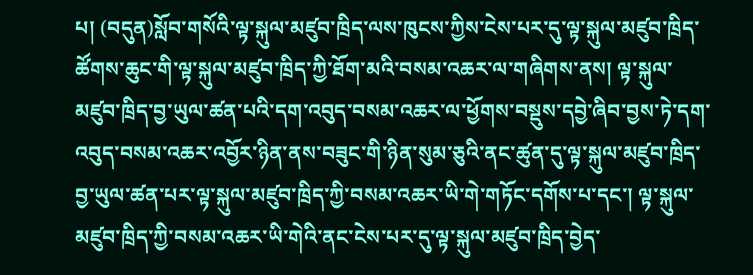པ། (བདུན)སློབ་གསོའི་ལྟ་སྐུལ་མཛུབ་ཁྲིད་ལས་ཁུངས་ཀྱིས་ངེས་པར་དུ་ལྟ་སྐུལ་མཛུབ་ཁྲིད་ཚོགས་ཆུང་གི་ལྟ་སྐུལ་མཛུབ་ཁྲིད་ཀྱི་ཐོག་མའི་བསམ་འཆར་ལ་གཞིགས་ནས། ལྟ་སྐུལ་མཛུབ་ཁྲིད་བྱ་ཡུལ་ཚན་པའི་དག་འབུད་བསམ་འཆར་ལ་ཕྱོགས་བསྡུས་དབྱེ་ཞིབ་བྱས་ཏེ་དག་འབུད་བསམ་འཆར་འབྱོར་ཉིན་ནས་བཟུང་གི་ཉིན་སུམ་ཅུའི་ནང་ཚུན་དུ་ལྟ་སྐུལ་མཛུབ་ཁྲིད་བྱ་ཡུལ་ཚན་པར་ལྟ་སྐུལ་མཛུབ་ཁྲིད་ཀྱི་བསམ་འཆར་ཡི་གེ་གཏོང་དགོས་པ་དང་། ལྟ་སྐུལ་མཛུབ་ཁྲིད་ཀྱི་བསམ་འཆར་ཡི་གེའི་ནང་ངེས་པར་དུ་ལྟ་སྐུལ་མཛུབ་ཁྲིད་བྱེད་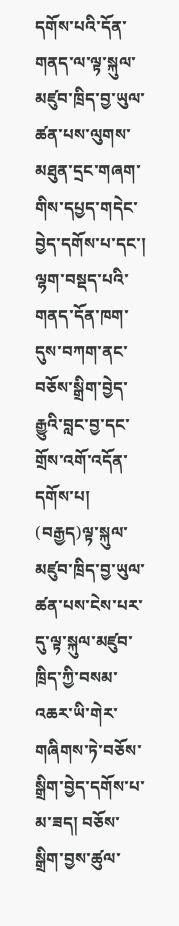དགོས་པའི་དོན་གནད་ལ་ལྟ་སྐུལ་མཛུབ་ཁྲིད་བྱ་ཡུལ་ཚན་པས་ལུགས་མཐུན་དྲང་གཞག་གིས་དཔྱད་གདེང་བྱེད་དགོས་པ་དང་། ལྷག་བསྡད་པའི་གནད་དོན་ཁག་དུས་བཀག་ནང་བཅོས་སྒྲིག་བྱེད་རྒྱུའི་བླང་བྱ་དང་གྲོས་འགོ་འདོན་དགོས་པ། (བརྒྱད)ལྟ་སྐུལ་མཛུབ་ཁྲིད་བྱ་ཡུལ་ཚན་པས་ངེས་པར་དུ་ལྟ་སྐུལ་མཛུབ་ཁྲིད་ཀྱི་བསམ་འཆར་ཡི་གེར་གཞིགས་ཏེ་བཅོས་སྒྲིག་བྱེད་དགོས་པ་མ་ཟད། བཅོས་སྒྲིག་བྱས་ཚུལ་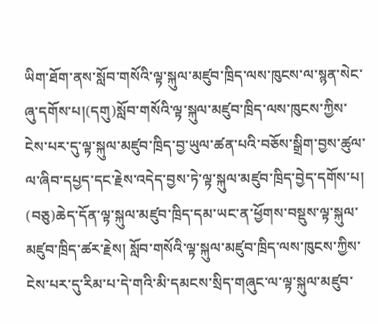ཡིག་ཐོག་ནས་སློབ་གསོའི་ལྟ་སྐུལ་མཛུབ་ཁྲིད་ལས་ཁུངས་ལ་སྙན་སེང་ཞུ་དགོས་པ།(དགུ)སློབ་གསོའི་ལྟ་སྐུལ་མཛུབ་ཁྲིད་ལས་ཁུངས་ཀྱིས་ངེས་པར་དུ་ལྟ་སྐུལ་མཛུབ་ཁྲིད་བྱ་ཡུལ་ཚན་པའི་བཅོས་སྒྲིག་བྱས་ཚུལ་ལ་ཞིབ་དཔྱད་དང་རྗེས་འདེད་བྱས་ཏེ་ལྟ་སྐུལ་མཛུབ་ཁྲིད་བྱེད་དགོས་པ། (བཅུ)ཆེད་དོན་ལྟ་སྐུལ་མཛུབ་ཁྲིད་དམ་ཡང་ན་ཕྱོགས་བསྡུས་ལྟ་སྐུལ་མཛུབ་ཁྲིད་ཚར་རྗེས། སློབ་གསོའི་ལྟ་སྐུལ་མཛུབ་ཁྲིད་ལས་ཁུངས་ཀྱིས་ངེས་པར་དུ་རིམ་པ་དེ་གའི་མི་དམངས་སྲིད་གཞུང་ལ་ལྟ་སྐུལ་མཛུབ་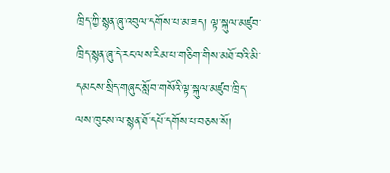ཁྲིད་ཀྱི་སྙན་ཞུ་འབུལ་དགོས་པ་མ་ཟད། ལྟ་སྐུལ་མཛུབ་ཁྲིད་སྙན་ཞུ་དེ་རང་ལས་རིམ་པ་གཅིག་གིས་མཐོ་བའི་མི་དམངས་སྲིད་གཞུང་སློབ་གསོའི་ལྟ་སྐུལ་མཛུབ་ཁྲིད་ལས་ཁུངས་ལ་སྙན་ཐོ་དཔོ་དགོས་པ་བཅས་སོ།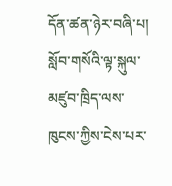དོན་ཚན་ཉེར་བཞི་པ། སློབ་གསོའི་ལྟ་སྐུལ་མཛུབ་ཁྲིད་ལས་ཁུངས་ཀྱིས་ངེས་པར་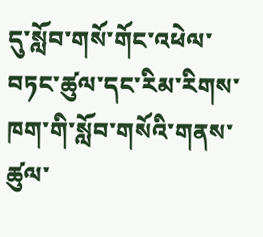དུ་སློབ་གསོ་གོང་འཕེལ་བཏང་ཚུལ་དང་རིམ་རིགས་ཁག་གི་སློབ་གསོའི་གནས་ཚུལ་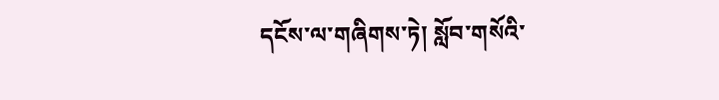དངོས་ལ་གཞིགས་ཏེ། སློབ་གསོའི་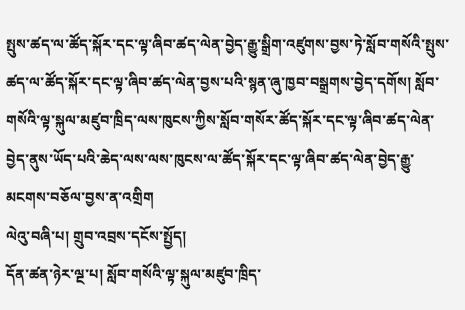སྤུས་ཚད་ལ་ཚོད་སྐོར་དང་ལྟ་ཞིབ་ཚད་ལེན་བྱེད་རྒྱུ་སྒྲིག་འཛུགས་བྱས་ཏེ་སློབ་གསོའི་སྤུས་ཚད་ལ་ཚོད་སྐོར་དང་ལྟ་ཞིབ་ཚད་ལེན་བྱས་པའི་སྙན་ཞུ་ཁྱབ་བསྒྲགས་བྱེད་དགོས། སློབ་གསོའི་ལྟ་སྐུལ་མཛུབ་ཁྲིད་ལས་ཁུངས་ཀྱིས་སློབ་གསོར་ཚོད་སྐོར་དང་ལྟ་ཞིབ་ཚད་ལེན་བྱེད་ནུས་ཡོད་པའི་ཆེད་ལས་ལས་ཁུངས་ལ་ཚོད་སྐོར་དང་ལྟ་ཞིབ་ཚད་ལེན་བྱེད་རྒྱུ་མངགས་བཅོལ་བྱས་ན་འགྲིག
ལེའུ་བཞི་པ། གྲུབ་འབྲས་དངོས་སྤྱོད།
དོན་ཚན་ཉེར་ལྔ་པ། སློབ་གསོའི་ལྟ་སྐུལ་མཛུབ་ཁྲིད་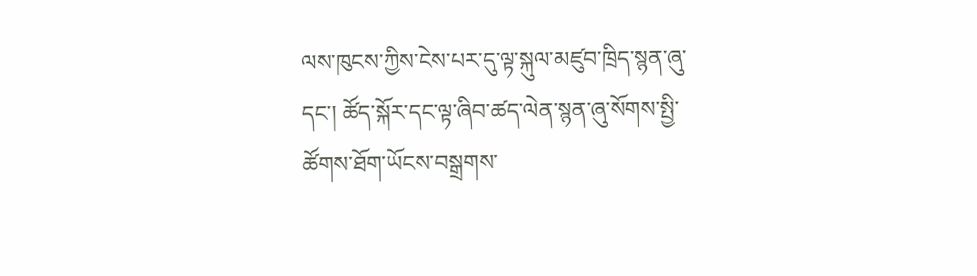ལས་ཁུངས་ཀྱིས་ངེས་པར་དུ་ལྟ་སྐུལ་མཛུབ་ཁྲིད་སྙན་ཞུ་དང་། ཚོད་སྐོར་དང་ལྟ་ཞིབ་ཚད་ལེན་སྙན་ཞུ་སོགས་སྤྱི་ཚོགས་ཐོག་ཡོངས་བསྒྲགས་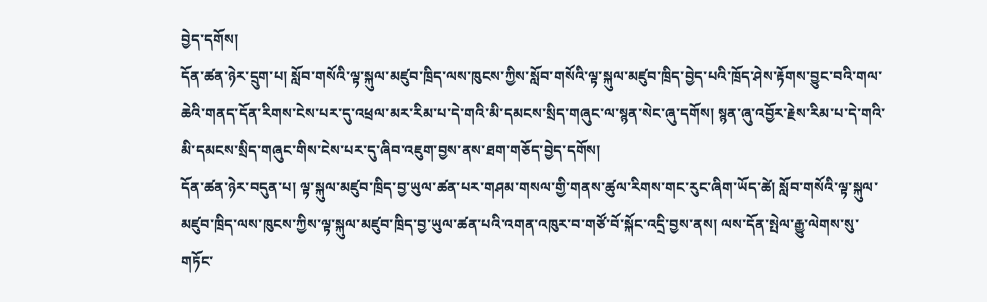བྱེད་དགོས།
དོན་ཚན་ཉེར་དྲུག་པ། སློབ་གསོའི་ལྟ་སྐུལ་མཛུབ་ཁྲིད་ལས་ཁུངས་ཀྱིས་སློབ་གསོའི་ལྟ་སྐུལ་མཛུབ་ཁྲིད་བྱེད་པའི་ཁྲོད་ཤེས་རྟོགས་བྱུང་བའི་གལ་ཆེའི་གནད་དོན་རིགས་ངེས་པར་དུ་འཕྲལ་མར་རིམ་པ་དེ་གའི་མི་དམངས་སྲིད་གཞུང་ལ་སྙན་སེང་ཞུ་དགོས། སྙན་ཞུ་འབྱོར་རྗེས་རིམ་པ་དེ་གའི་མི་དམངས་སྲིད་གཞུང་གིས་ངེས་པར་དུ་ཞིབ་འཇུག་བྱས་ནས་ཐག་གཅོད་བྱེད་དགོས།
དོན་ཚན་ཉེར་བདུན་པ། ལྟ་སྐུལ་མཛུབ་ཁྲིད་བྱ་ཡུལ་ཚན་པར་གཤམ་གསལ་གྱི་གནས་ཚུལ་རིགས་གང་རུང་ཞིག་ཡོད་ཚེ། སློབ་གསོའི་ལྟ་སྐུལ་མཛུབ་ཁྲིད་ལས་ཁུངས་ཀྱིས་ལྟ་སྐུལ་མཛུབ་ཁྲིད་བྱ་ཡུལ་ཚན་པའི་འགན་འཁུར་བ་གཙོ་བོ་སྐོང་འདྲི་བྱས་ནས། ལས་དོན་སྤེལ་རྒྱུ་ལེགས་སུ་གཏོང་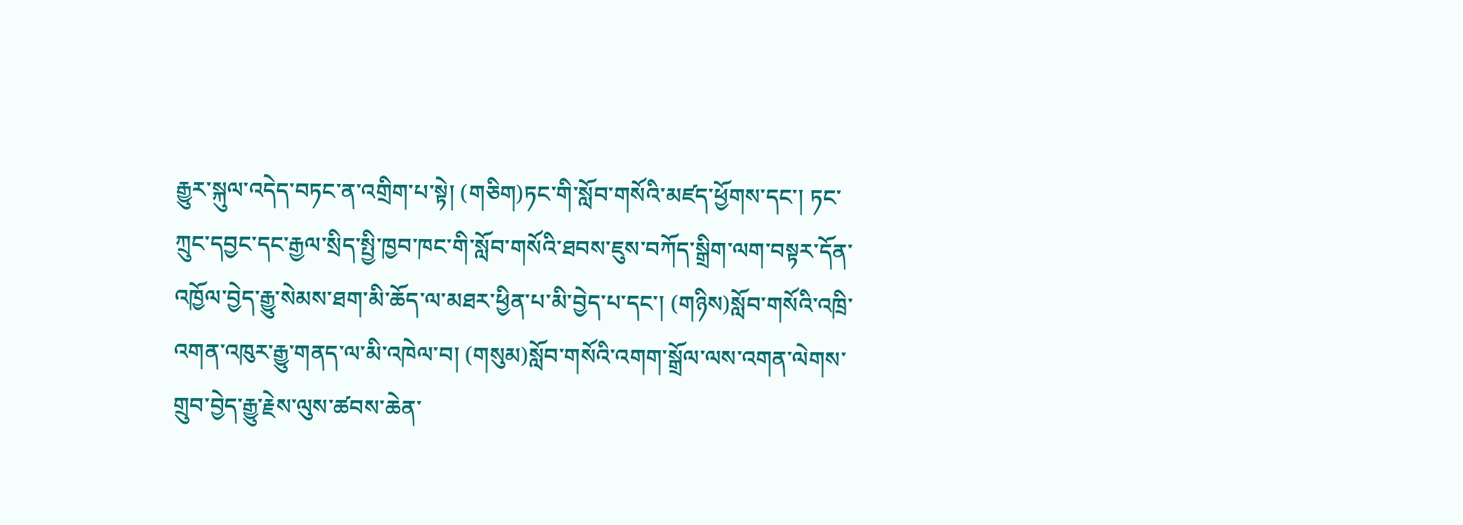རྒྱུར་སྐུལ་འདེད་བཏང་ན་འགྲིག་པ་སྟེ། (གཅིག)ཏང་གི་སློབ་གསོའི་མཛད་ཕྱོགས་དང་། ཏང་ཀྲུང་དབྱང་དང་རྒྱལ་སྲིད་སྤྱི་ཁྱབ་ཁང་གི་སློབ་གསོའི་ཐབས་ཇུས་བཀོད་སྒྲིག་ལག་བསྟར་དོན་འཁྱོལ་བྱེད་རྒྱུ་སེམས་ཐག་མི་ཆོད་ལ་མཐར་ཕྱིན་པ་མི་བྱེད་པ་དང་། (གཉིས)སློབ་གསོའི་འཁྲི་འགན་འཁུར་རྒྱུ་གནད་ལ་མི་འཁེལ་བ། (གསུམ)སློབ་གསོའི་འགག་སྒྲོལ་ལས་འགན་ལེགས་གྲུབ་བྱེད་རྒྱུ་རྗེས་ལུས་ཚབས་ཆེན་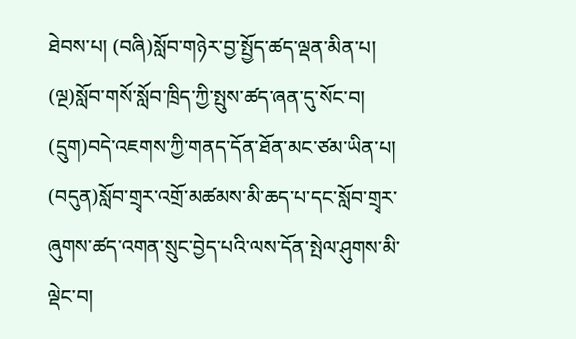ཐེབས་པ། (བཞི)སློབ་གཉེར་བྱ་སྤྱོད་ཚད་ལྡན་མིན་པ། (ལྔ)སློབ་གསོ་སློབ་ཁྲིད་ཀྱི་སྤུས་ཚད་ཞན་དུ་སོང་བ། (དྲུག)བདེ་འཇགས་ཀྱི་གནད་དོན་ཐོན་མང་ཙམ་ཡིན་པ། (བདུན)སློབ་གྲྭར་འགྲོ་མཚམས་མི་ཆད་པ་དང་སློབ་གྲྭར་ཞུགས་ཚད་འགན་སྲུང་བྱེད་པའི་ལས་དོན་སྤེལ་ཤུགས་མི་ལྡེང་བ།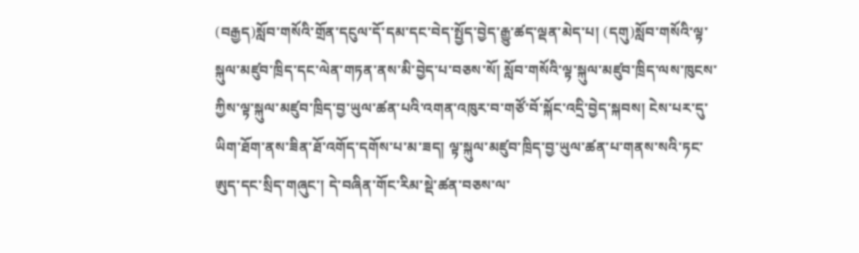(བརྒྱད)སློབ་གསོའི་གྲོན་དངུལ་དོ་དམ་དང་བེད་སྤྱོད་བྱེད་རྒྱུ་ཚད་ལྡན་མེད་པ། (དགུ)སློབ་གསོའི་ལྟ་སྐུལ་མཛུབ་ཁྲིད་དང་ལེན་གཏན་ནས་མི་བྱེད་པ་བཅས་སོ། སློབ་གསོའི་ལྟ་སྐུལ་མཛུབ་ཁྲིད་ལས་ཁུངས་ཀྱིས་ལྟ་སྐུལ་མཛུབ་ཁྲིད་བྱ་ཡུལ་ཚན་པའི་འགན་འཁུར་བ་གཙོ་བོ་སྐོང་འདྲི་བྱེད་སྐབས། ངེས་པར་དུ་ཡིག་ཐོག་ནས་ཟིན་ཐོ་འགོད་དགོས་པ་མ་ཟད། ལྟ་སྐུལ་མཛུབ་ཁྲིད་བྱ་ཡུལ་ཚན་པ་གནས་སའི་ཏང་ཨུད་དང་སྲིད་གཞུང་། དེ་བཞིན་གོང་རིམ་སྡེ་ཚན་བཅས་ལ་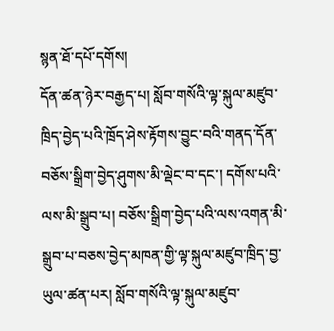སྙན་ཐོ་དཔོ་དགོས།
དོན་ཚན་ཉེར་བརྒྱད་པ། སློབ་གསོའི་ལྟ་སྐུལ་མཛུབ་ཁྲིད་བྱེད་པའི་ཁྲོད་ཤེས་རྟོགས་བྱུང་བའི་གནད་དོན་བཅོས་སྒྲིག་བྱེད་ཤུགས་མི་ལྡེང་བ་དང་། དགོས་པའི་ལས་མི་སྒྲུབ་པ། བཅོས་སྒྲིག་བྱེད་པའི་ལས་འགན་མི་སྒྲུབ་པ་བཅས་བྱེད་མཁན་གྱི་ལྟ་སྐུལ་མཛུབ་ཁྲིད་བྱ་ཡུལ་ཚན་པར། སློབ་གསོའི་ལྟ་སྐུལ་མཛུབ་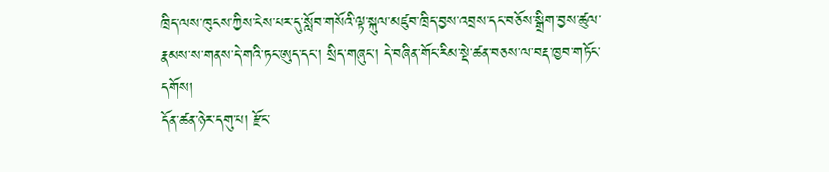ཁྲིད་ལས་ཁུངས་ཀྱིས་ངེས་པར་དུ་སློབ་གསོའི་ལྟ་སྐུལ་མཛུབ་ཁྲིད་བྱས་འབྲས་དང་བཅོས་སྒྲིག་བྱས་ཚུལ་རྣམས་ས་གནས་དེ་གའི་ཏང་ཨུད་དང་། སྲིད་གཞུང་། དེ་བཞིན་གོང་རིམ་སྡེ་ཚན་བཅས་ལ་བརྡ་ཁྱབ་གཏོང་དགོས།
དོན་ཚན་ཉེར་དགུ་པ། རྫོང་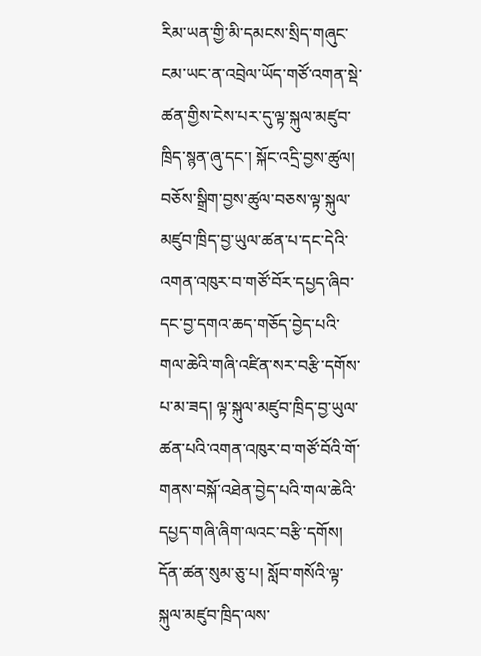རིམ་ཡན་གྱི་མི་དམངས་སྲིད་གཞུང་ངམ་ཡང་ན་འབྲེལ་ཡོད་གཙོ་འགན་སྡེ་ཚན་གྱིས་ངེས་པར་དུ་ལྟ་སྐུལ་མཛུབ་ཁྲིད་སྙན་ཞུ་དང་། སྐོང་འདྲི་བྱས་ཚུལ། བཅོས་སྒྲིག་བྱས་ཚུལ་བཅས་ལྟ་སྐུལ་མཛུབ་ཁྲིད་བྱ་ཡུལ་ཚན་པ་དང་དེའི་འགན་འཁུར་བ་གཙོ་བོར་དཔྱད་ཞིབ་དང་བྱ་དགའ་ཆད་གཅོད་བྱེད་པའི་གལ་ཆེའི་གཞི་འཛིན་སར་བརྩི་དགོས་པ་མ་ཟད། ལྟ་སྐུལ་མཛུབ་ཁྲིད་བྱ་ཡུལ་ཚན་པའི་འགན་འཁུར་བ་གཙོ་བོའི་གོ་གནས་བསྐོ་འཐེན་བྱེད་པའི་གལ་ཆེའི་དཔྱད་གཞི་ཞིག་ལའང་བརྩི་དགོས།
དོན་ཚན་སུམ་ཅུ་པ། སློབ་གསོའི་ལྟ་སྐུལ་མཛུབ་ཁྲིད་ལས་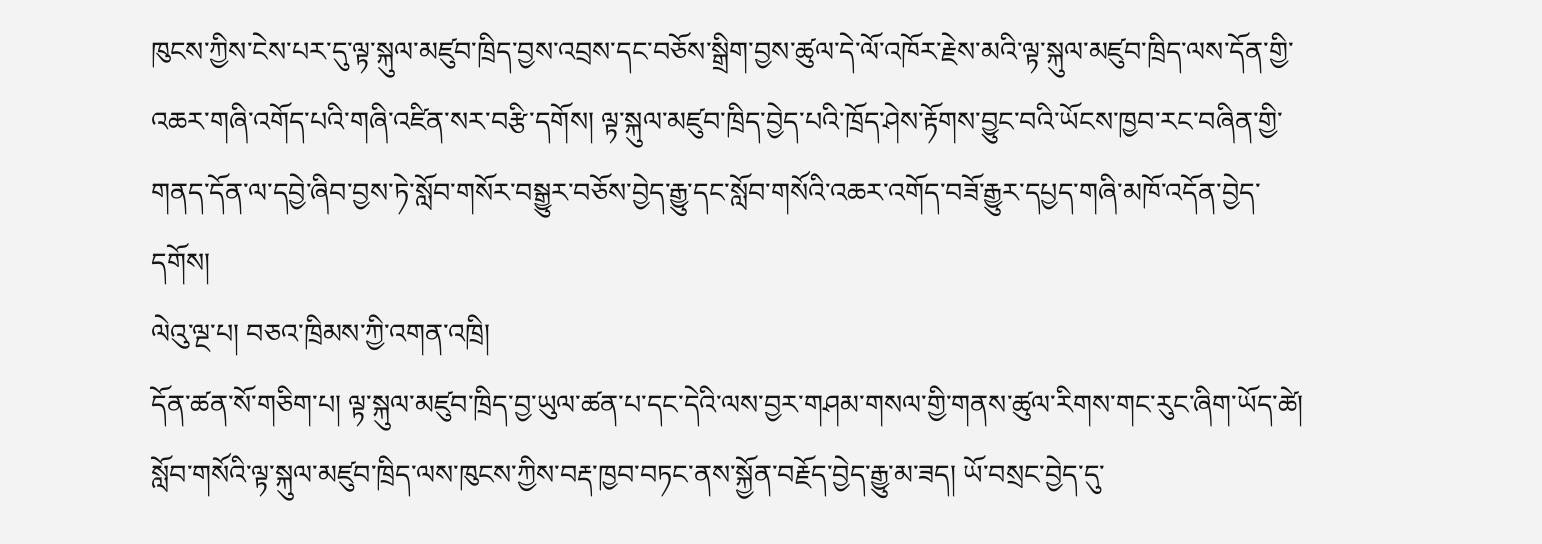ཁུངས་ཀྱིས་ངེས་པར་དུ་ལྟ་སྐུལ་མཛུབ་ཁྲིད་བྱས་འབྲས་དང་བཅོས་སྒྲིག་བྱས་ཚུལ་དེ་ལོ་འཁོར་རྗེས་མའི་ལྟ་སྐུལ་མཛུབ་ཁྲིད་ལས་དོན་གྱི་འཆར་གཞི་འགོད་པའི་གཞི་འཛིན་སར་བརྩི་དགོས། ལྟ་སྐུལ་མཛུབ་ཁྲིད་བྱེད་པའི་ཁྲོད་ཤེས་རྟོགས་བྱུང་བའི་ཡོངས་ཁྱབ་རང་བཞིན་གྱི་གནད་དོན་ལ་དབྱེ་ཞིབ་བྱས་ཏེ་སློབ་གསོར་བསྒྱུར་བཅོས་བྱེད་རྒྱུ་དང་སློབ་གསོའི་འཆར་འགོད་བཟོ་རྒྱུར་དཔྱད་གཞི་མཁོ་འདོན་བྱེད་དགོས།
ལེའུ་ལྔ་པ། བཅའ་ཁྲིམས་ཀྱི་འགན་འཁྲི།
དོན་ཚན་སོ་གཅིག་པ། ལྟ་སྐུལ་མཛུབ་ཁྲིད་བྱ་ཡུལ་ཚན་པ་དང་དེའི་ལས་བྱར་གཤམ་གསལ་གྱི་གནས་ཚུལ་རིགས་གང་རུང་ཞིག་ཡོད་ཚེ། སློབ་གསོའི་ལྟ་སྐུལ་མཛུབ་ཁྲིད་ལས་ཁུངས་ཀྱིས་བརྡ་ཁྱབ་བཏང་ནས་སྐྱོན་བརྗོད་བྱེད་རྒྱུ་མ་ཟད། ཡོ་བསྲང་བྱེད་དུ་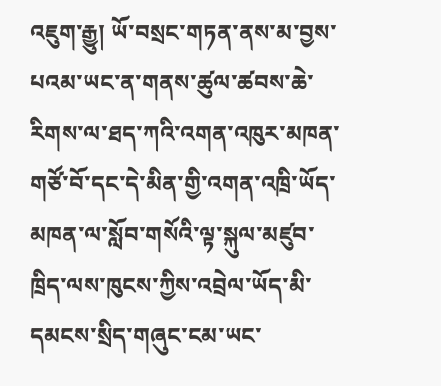འཇུག་རྒྱུ། ཡོ་བསྲང་གཏན་ནས་མ་བྱས་པའམ་ཡང་ན་གནས་ཚུལ་ཚབས་ཆེ་རིགས་ལ་ཐད་ཀའི་འགན་འཁུར་མཁན་གཙོ་བོ་དང་དེ་མིན་གྱི་འགན་འཁྲི་ཡོད་མཁན་ལ་སློབ་གསོའི་ལྟ་སྐུལ་མཛུབ་ཁྲིད་ལས་ཁུངས་ཀྱིས་འབྲེལ་ཡོད་མི་དམངས་སྲིད་གཞུང་ངམ་ཡང་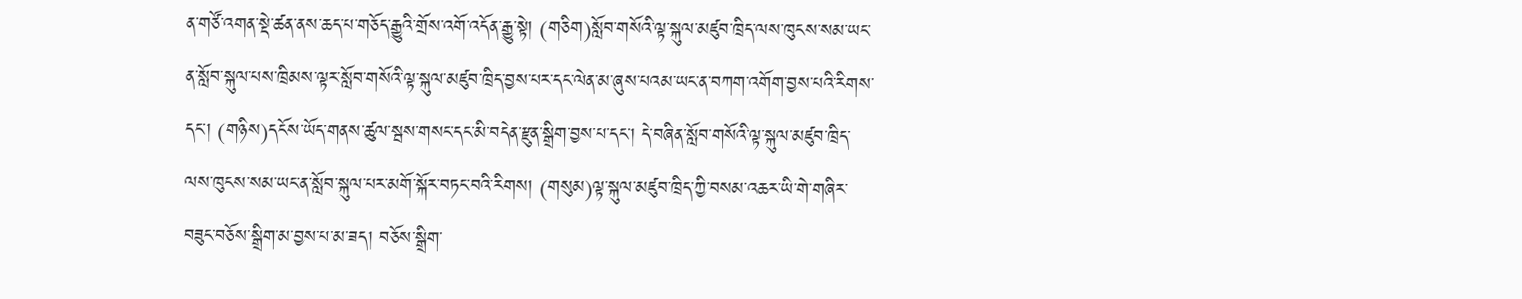ན་གཙོ་འགན་སྡེ་ཚན་ནས་ཆད་པ་གཅོད་རྒྱུའི་གྲོས་འགོ་འདོན་རྒྱུ་སྟེ། (གཅིག)སློབ་གསོའི་ལྟ་སྐུལ་མཛུབ་ཁྲིད་ལས་ཁུངས་སམ་ཡང་ན་སློབ་སྐུལ་པས་ཁྲིམས་ལྟར་སློབ་གསོའི་ལྟ་སྐུལ་མཛུབ་ཁྲིད་བྱས་པར་དང་ལེན་མ་ཞུས་པའམ་ཡང་ན་བཀག་འགོག་བྱས་པའི་རིགས་དང་། (གཉིས)དངོས་ཡོད་གནས་ཚུལ་སྦས་གསང་དང་མི་བདེན་རྫུན་སྒྲིག་བྱས་པ་དང་། དེ་བཞིན་སློབ་གསོའི་ལྟ་སྐུལ་མཛུབ་ཁྲིད་ལས་ཁུངས་སམ་ཡང་ན་སློབ་སྐུལ་པར་མགོ་སྐོར་བཏང་བའི་རིགས། (གསུམ)ལྟ་སྐུལ་མཛུབ་ཁྲིད་ཀྱི་བསམ་འཆར་ཡི་གེ་གཞིར་བཟུང་བཅོས་སྒྲིག་མ་བྱས་པ་མ་ཟད། བཅོས་སྒྲིག་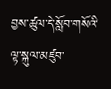བྱས་ཚུལ་དེ་སློབ་གསོའི་ལྟ་སྐུལ་མཛུབ་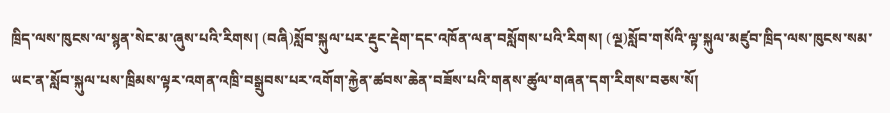ཁྲིད་ལས་ཁུངས་ལ་སྙན་སེང་མ་ཞུས་པའི་རིགས། (བཞི)སློབ་སྐུལ་པར་རྡུང་རྡེག་དང་འཁོན་ལན་བསློགས་པའི་རིགས། (ལྔ)སློབ་གསོའི་ལྟ་སྐུལ་མཛུབ་ཁྲིད་ལས་ཁུངས་སམ་ཡང་ན་སློབ་སྐུལ་པས་ཁྲིམས་ལྟར་འགན་འཁྲི་བསྒྲུབས་པར་འགོག་རྐྱེན་ཚབས་ཆེན་བཟོས་པའི་གནས་ཚུལ་གཞན་དག་རིགས་བཅས་སོ།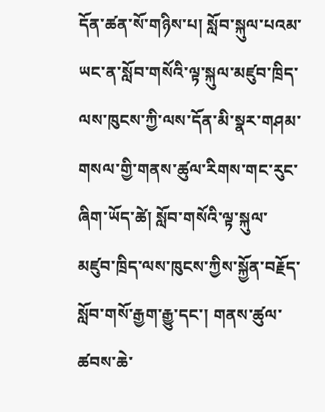དོན་ཚན་སོ་གཉིས་པ། སློབ་སྐུལ་པའམ་ཡང་ན་སློབ་གསོའི་ལྟ་སྐུལ་མཛུབ་ཁྲིད་ལས་ཁུངས་ཀྱི་ལས་དོན་མི་སྣར་གཤམ་གསལ་གྱི་གནས་ཚུལ་རིགས་གང་རུང་ཞིག་ཡོད་ཚེ། སློབ་གསོའི་ལྟ་སྐུལ་མཛུབ་ཁྲིད་ལས་ཁུངས་ཀྱིས་སྐྱོན་བརྗོད་སློབ་གསོ་རྒྱག་རྒྱུ་དང་། གནས་ཚུལ་ཚབས་ཆེ་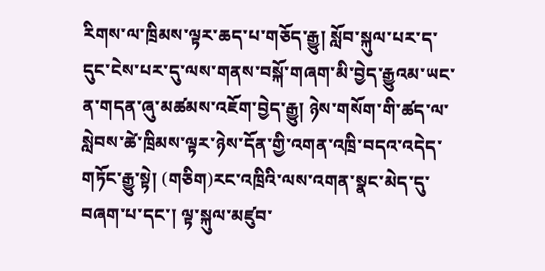རིགས་ལ་ཁྲིམས་ལྟར་ཆད་པ་གཅོད་རྒྱུ། སློབ་སྐུལ་པར་ད་དུང་ངེས་པར་དུ་ལས་གནས་བསྐོ་གཞག་མི་བྱེད་རྒྱུའམ་ཡང་ན་གདན་ཞུ་མཚམས་འཇོག་བྱེད་རྒྱུ། ཉེས་གསོག་གི་ཚད་ལ་སླེབས་ཚེ་ཁྲིམས་ལྟར་ཉེས་དོན་གྱི་འགན་འཁྲི་བདའ་འདེད་གཏོང་རྒྱུ་སྟེ། (གཅིག)རང་འཁྲིའི་ལས་འགན་སྣང་མེད་དུ་བཞག་པ་དང་། ལྟ་སྐུལ་མཛུབ་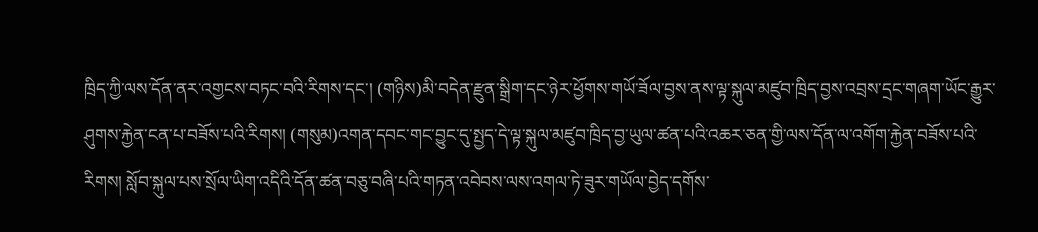ཁྲིད་ཀྱི་ལས་དོན་ནར་འགྱངས་བཏང་བའི་རིགས་དང་། (གཉིས)མི་བདེན་རྫུན་སྒྲིག་དང་ཉེར་ཕྱོགས་གཡོ་ཟོལ་བྱས་ནས་ལྟ་སྐུལ་མཛུབ་ཁྲིད་བྱས་འབྲས་དྲང་གཞག་ཡོང་རྒྱུར་ཤུགས་རྐྱེན་ངན་པ་བཟོས་པའི་རིགས། (གསུམ)འགན་དབང་གང་བྱུང་དུ་སྤྱད་དེ་ལྟ་སྐུལ་མཛུབ་ཁྲིད་བྱ་ཡུལ་ཚན་པའི་འཆར་ཅན་གྱི་ལས་དོན་ལ་འགོག་རྐྱེན་བཟོས་པའི་རིགས། སློབ་སྐུལ་པས་སྲོལ་ཡིག་འདིའི་དོན་ཚན་བཅུ་བཞི་པའི་གཏན་འབེབས་ལས་འགལ་ཏེ་ཟུར་གཡོལ་བྱེད་དགོས་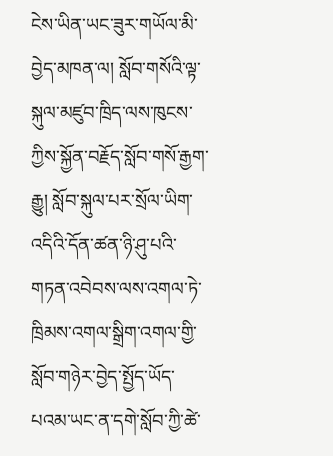ངེས་ཡིན་ཡང་ཟུར་གཡོལ་མི་བྱེད་མཁན་ལ། སློབ་གསོའི་ལྟ་སྐུལ་མཛུབ་ཁྲིད་ལས་ཁུངས་ཀྱིས་སྐྱོན་བརྗོད་སློབ་གསོ་རྒྱག་རྒྱུ། སློབ་སྐུལ་པར་སྲོལ་ཡིག་འདིའི་དོན་ཚན་ཉི་ཤུ་པའི་གཏན་འབེབས་ལས་འགལ་ཏེ་ཁྲིམས་འགལ་སྒྲིག་འགལ་གྱི་སློབ་གཉེར་བྱེད་སྤྱོད་ཡོད་པའམ་ཡང་ན་དགེ་སློབ་ཀྱི་ཚེ་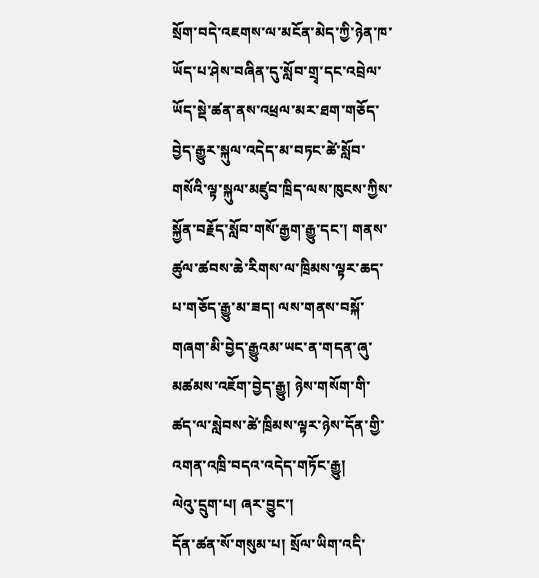སྲོག་བདེ་འཇགས་ལ་མངོན་མེད་ཀྱི་ཉེན་ཁ་ཡོད་པ་ཤེས་བཞིན་དུ་སློབ་གྲྭ་དང་འབྲེལ་ཡོད་སྡེ་ཚན་ནས་འཕྲལ་མར་ཐག་གཅོད་བྱེད་རྒྱུར་སྐུལ་འདེད་མ་བཏང་ཚེ་སློབ་གསོའི་ལྟ་སྐུལ་མཛུབ་ཁྲིད་ལས་ཁུངས་ཀྱིས་སྐྱོན་བརྗོད་སློབ་གསོ་རྒྱག་རྒྱུ་དང་། གནས་ཚུལ་ཚབས་ཆེ་རིགས་ལ་ཁྲིམས་ལྟར་ཆད་པ་གཅོད་རྒྱུ་མ་ཟད། ལས་གནས་བསྐོ་གཞག་མི་བྱེད་རྒྱུའམ་ཡང་ན་གདན་ཞུ་མཚམས་འཇོག་བྱེད་རྒྱུ། ཉེས་གསོག་གི་ཚད་ལ་སླེབས་ཚེ་ཁྲིམས་ལྟར་ཉེས་དོན་གྱི་འགན་འཁྲི་བདའ་འདེད་གཏོང་རྒྱུ།
ལེའུ་དྲུག་པ། ཞར་བྱུང་།
དོན་ཚན་སོ་གསུམ་པ། སྲོལ་ཡིག་འདི་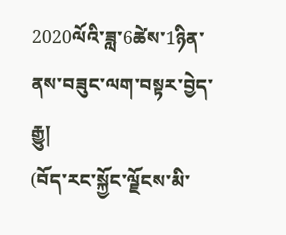2020ལོའི་ཟླ་6ཚེས་1ཉིན་ནས་བཟུང་ལག་བསྟར་བྱེད་རྒྱུ།
(བོད་རང་སྐྱོང་ལྗོངས་མི་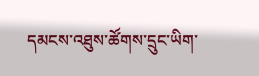དམངས་འཐུས་ཚོགས་དྲུང་ཡིག་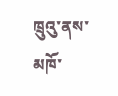ཁྲུའུ་ནས་མཁོ་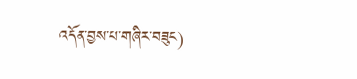འདོན་བྱས་པ་གཞིར་བཟུང)